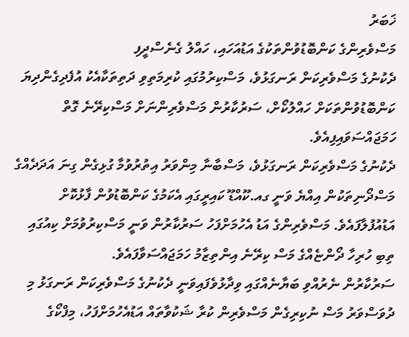ޚަބަރު
މަސްވެރިންގެ ކަންބޮޑުވުންތަކުގެ އަޑުއަހައި، ހައްލު ގެނެސްދީފި
ދެކުނުގެ މަސްވެރިކަން ރަނގަޅުވެ، މަސްކިރުމުގައި ކުރިމަތިވި ދަތިތަކާއެކު އުފެދިގެންދިޔަ ކަންބޮޑުވުންތަކަށް ހައްލުކޯށް، ސަރުކާރުން މަސްވެރިންނަށް މަސްކިރޭނެ ގޮތް ހަމަޖައްސަވައިފިއެވެ.
ދެކުނުގެ މަސްވެރިކަން ރަނގަޅުވެ، މަސްބާނާ މިންވަރު އިތުރުވުމާ ގުޅިގެން ގިނަ އަދަދެއްގެ މަސްދޯނިތަކުން އިއްޔެ ވަނީ ގއ.ކޫއްޑޫ ކައިރީގައި އެކަމުގެ ކަންބޮޑުވުން ފާޅުކޮށް އަޑުއުފުލާފައެވެ. މަސްވެރިންގެ އަޑު އެހުމަށްފަހު ސަރުކާރުން ވަނީ މަސްކިރުވުމަށް ކިއުގައި ތިބި ހުރިހާ ދޯންޏެއްގެ މަސް ކިރޭނެ އިންތިޒާމު ހަމަޖައްސަވާފައެވެ.
ސަރުކާރުން ނެރުއްވި ބަޔާނެއްގައި ވިދާޅުވެފައިވަނީ ދެކުނުގެ މަސްވެރިކަން ރަނގަޅު މި ދުވަސްވަރު މަސް ނުކިރިގެން މަސްވެރިން ކުރާ ޝަކުވާތައް އަޑުއެހުމަށްފަހު، މިފްކޯގެ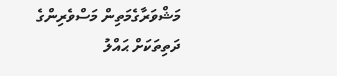މަޝްވަރާގެމަތިން މަސްވެރިންގެ ދަތިތަކަށް ޙައްލު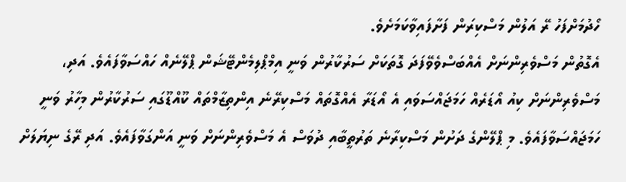ހޯދުމަށްފަހު ރޭ އަލުން މަސްކިރަން ފަށާފައިވާކަމަށެވެ.
އެގޮތުން މަސްވެރިންނަށް އެއްބަސްވެވޭފަދަ ގޮތަކަށް ސަރުކާރުން ވަނީ އިމްޕްލިމެންޓޭޝަން ޕްލޭނެއް ހައްސަވާފައެވެ. އަދި، މަސްވެރިންނަށް ކިއު އޯޑަރެއް ހަމަޖައްސަވައި އެ އޯޑަރާ އެއްގޮތައް މަސްކިރޭނެ އިންތިޒާމްތައް ކޫއްޑޫގައި ސަރުކާރުން މިހާރު ވަނީ ހަމަޖައްސަވާފައެވެ. މި ޕްލޭންގެ ދަށުން މަސްކިރާނެ ތަރުތީބާއި ދުވަސް އެ މަސްވެރިންނަށް ވަނީ އަންގަވާފައެވެ. އަދި ރޭގެ ނިޔަލަށް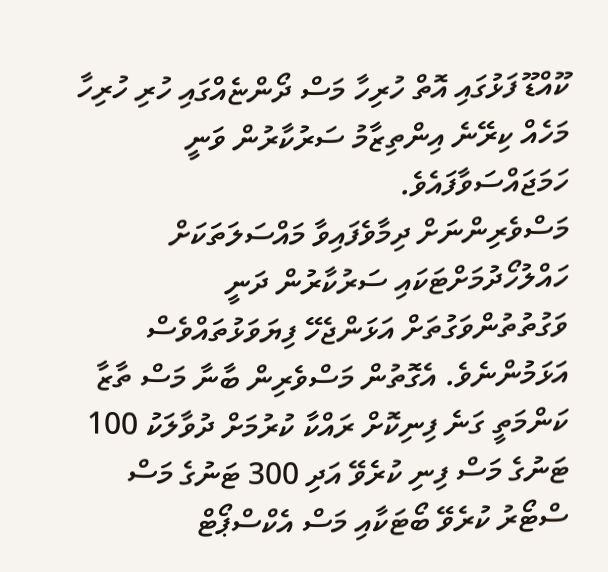ކޫއްޑޫ ފަޅުގައި އޮތް ހުރިހާ މަސް ދޯންޏެއްގައި ހުރި ހުރިހާ މަހެއް ކިރޭނެ އިންތިޒާމު ސަރުކާރުން ވަނީ ހަމަޖައްސަވާފައެވެ.
މަސްވެރިންނަށް ދިމާވެފައިވާ މައްސަލަތަކަށް ހައްލުހޯދުމަށްޓަކައި ސަރުކާރުން ދަނީ ވަގުތުތުންވަގުތަށް އަޅަންޖެހޭ ފިޔަވަޅުތައްވެސް އަޅަމުންނެވެ. އެގޮތުން މަސްވެރިން ބާނާ މަސް ތާޒާ ކަންމަތީ ގަނެ ފިނިކޮށް ރައްކާ ކުރުމަށް ދުވާލަކު 100 ޓަނުގެ މަސް ފިނި ކުރެވޭ އަދި 300 ޓަނުގެ މަސް ސްޓޯރު ކުރެވޭ ބޯޓަކާއި މަސް އެކްސްޕޯޓް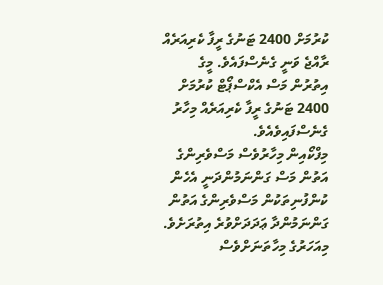ކުރުމަށް 2400 ޓަނުގެ ރީފާ ކެރިއަރެއް ރާއްޖެ ވަނީ ގެނެސްފައެވެ. މީގެ އިތުރުން މަސް އެކްސްޕޯޓް ކުރުމަށް 2400 ޓަނުގެ ރީފާ ކެރިއަރެއް މިހާރު ގެނެސްފައިވެއެވެ.
މިފްކޯއިން މިހާރުވެސް މަސްވެރިންގެ އަތުން މަސް ގަންނަމުންދަނީ އެހެން ކުންފުނިތަކުން މަސްވެރިންގެ އަތުން ގަންނަމުންދާ ޢަދަދަށްވުރެ އިތުރަށެވެ. މިއަހަރުގެ މިހާތަނަށްވެސް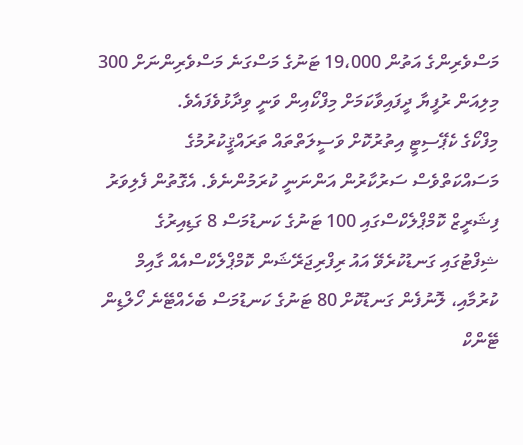މަސްވެރިންގެ އަތުން 19،000 ޓަނުގެ މަސްގަނެ މަސްވެރިންނަށް 300 މިލިއަން ރުފީޔާ ދީފައިވާކަމަށް މިފްކޯއިން ވަނީ ވިދާޅުވެފައެވެ.
މިފްކޯގެ ކެޕޭސިޓީ އިތުރުކޮށް ވަސީލަތްތައް ތަރައްޤީކުރުމުގެ މަސައްކަތްވެސް ސަރުކާރުން އަންނަނީ ކުރަމުންނެވެ. އެގޮތުން ފެލިވަރު ފިޝަރީޒް ކޮމްޕްލެކްސްގައި 100 ޓަނުގެ ކަނޑުމަސް 8 ގަޑިއިރުގެ ޝިފްޓުގައި ގަނޑުކުރެވޭ އައު ރިފްރިޖަރޭޝަން ކޮމްޕްލެކްސްއެއް ގާއިމް ކުރުމާއި، ލޮނުފެން ގަނޑުކޮށް 80 ޓަނުގެ ކަނޑުމަސް ބެހެއްޓޭނެ ހޯލްޑިން ޓޭންކް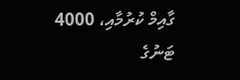ގާއިމް ކުރުމާއި، 4000 ޓަނުގެ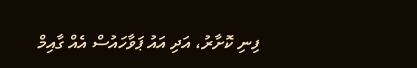ފިނި ކޮށާރު، އަދި އައު ޕަވާހައުސް އެއް ގާއިމް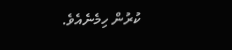ކުރުން ހިމެނެއެވެ.